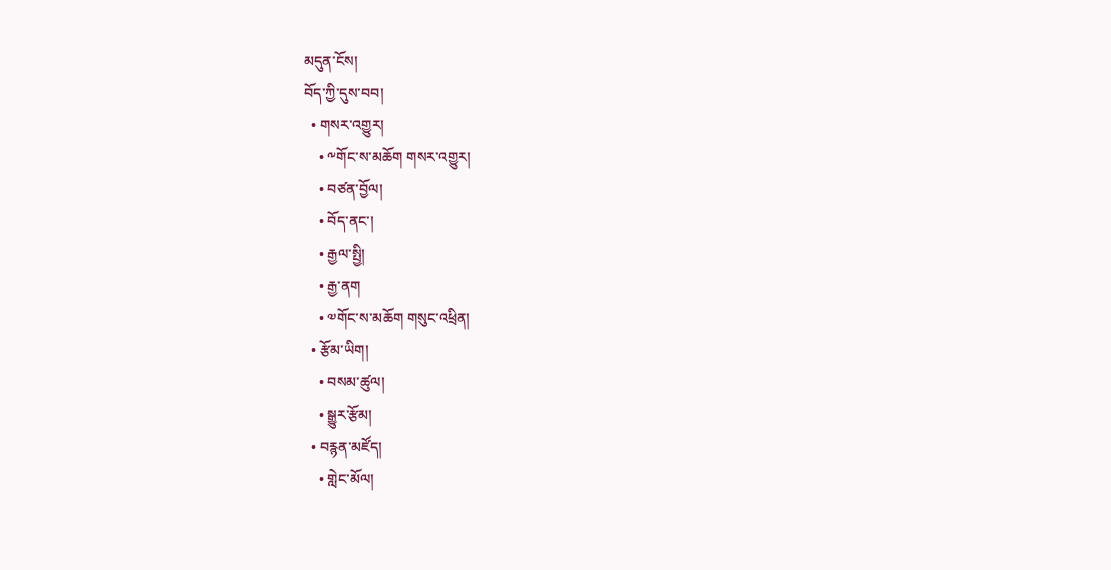མདུན་ངོས།
བོད་ཀྱི་དུས་བབ།
  • གསར་འགྱུར།
    • ༸གོང་ས་མཆོག གསར་འགྱུར།
    • བཙན་བྱོལ།
    • བོད་ནང་།
    • རྒྱལ་སྤྱི།
    • རྒྱ་ནག
    • ༧གོང་ས་མཆོག གསུང་འཕྲིན།
  • རྩོམ་ཡིག།
    • བསམ་ཚུལ།
    • སྒྱུར་རྩོམ།
  • བརྙན་མཛོད།
    • གླེང་མོལ།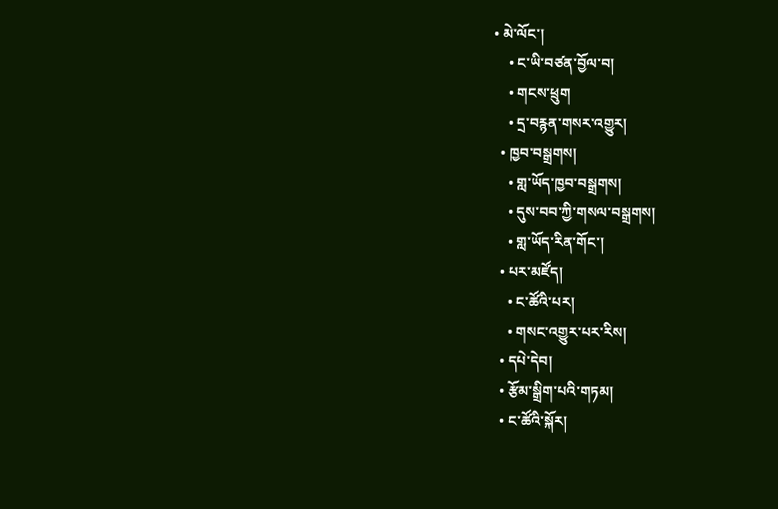• མེ་ལོང་།
    • ང་ཡི་བཙན་བྱོལ་བ།
    • གངས་ཕྲུག
    • དྲ་བརྙན་གསར་འགྱུར།
  • ཁྱབ་བསྒྲགས།
    • གླ་ཡོད་ཁྱབ་བསྒྲགས།
    • དུས་བབ་ཀྱི་གསལ་བསྒྲགས།
    • གླ་ཡོད་རིན་གོང་།
  • པར་མཛོད།
    • ང་ཚོའི་པར།
    • གསང་འགྱུར་པར་རིས།
  • དཔེ་དེབ།
  • རྩོམ་སྒྲིག་པའི་གཏམ།
  • ང་ཚོའི་སྐོར།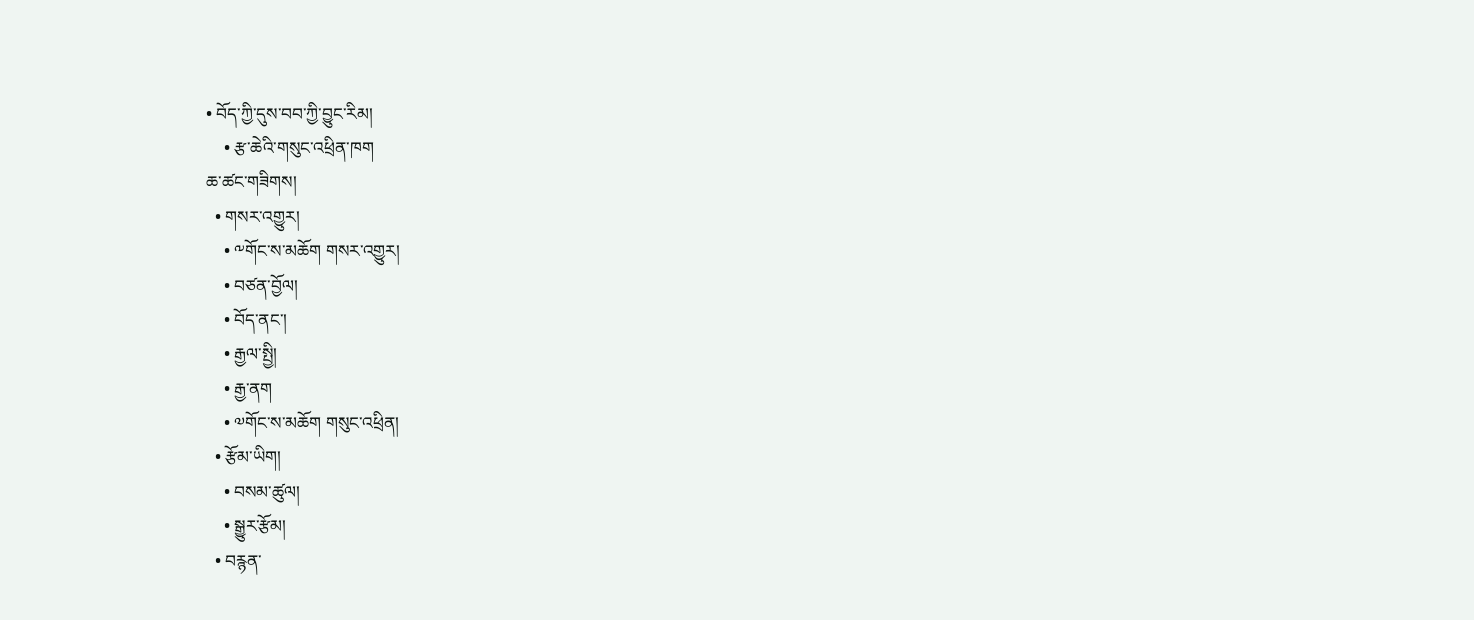• བོད་ཀྱི་དུས་བབ་ཀྱི་བྱུང་རིམ།
    • རྩ་ཆེའི་གསུང་འཕྲིན་ཁག
ཆ་ཚང་གཟིགས།
  • གསར་འགྱུར།
    • ༸གོང་ས་མཆོག གསར་འགྱུར།
    • བཙན་བྱོལ།
    • བོད་ནང་།
    • རྒྱལ་སྤྱི།
    • རྒྱ་ནག
    • ༧གོང་ས་མཆོག གསུང་འཕྲིན།
  • རྩོམ་ཡིག།
    • བསམ་ཚུལ།
    • སྒྱུར་རྩོམ།
  • བརྙན་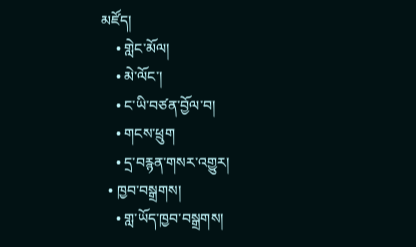མཛོད།
    • གླེང་མོལ།
    • མེ་ལོང་།
    • ང་ཡི་བཙན་བྱོལ་བ།
    • གངས་ཕྲུག
    • དྲ་བརྙན་གསར་འགྱུར།
  • ཁྱབ་བསྒྲགས།
    • གླ་ཡོད་ཁྱབ་བསྒྲགས།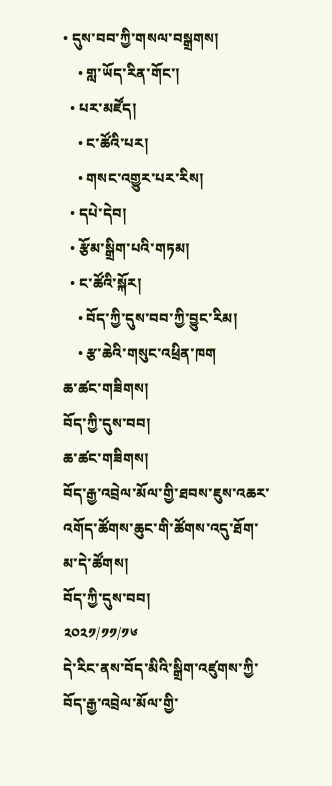• དུས་བབ་ཀྱི་གསལ་བསྒྲགས།
    • གླ་ཡོད་རིན་གོང་།
  • པར་མཛོད།
    • ང་ཚོའི་པར།
    • གསང་འགྱུར་པར་རིས།
  • དཔེ་དེབ།
  • རྩོམ་སྒྲིག་པའི་གཏམ།
  • ང་ཚོའི་སྐོར།
    • བོད་ཀྱི་དུས་བབ་ཀྱི་བྱུང་རིམ།
    • རྩ་ཆེའི་གསུང་འཕྲིན་ཁག
ཆ་ཚང་གཟིགས།
བོད་ཀྱི་དུས་བབ།
ཆ་ཚང་གཟིགས།
བོད་རྒྱ་འབྲེལ་མོལ་གྱི་ཐབས་ཇུས་འཆར་འགོད་ཚོགས་ཆུང་གི་ཚོགས་འདུ་ཐོག་མ་དེ་ཚོགས།
བོད་ཀྱི་དུས་བབ།
༢༠༢༡/༡༡/༡༦
དེ་རིང་ནས་བོད་མིའི་སྒྲིག་འཛུགས་ཀྱི་བོད་རྒྱ་འབྲེལ་མོལ་གྱི་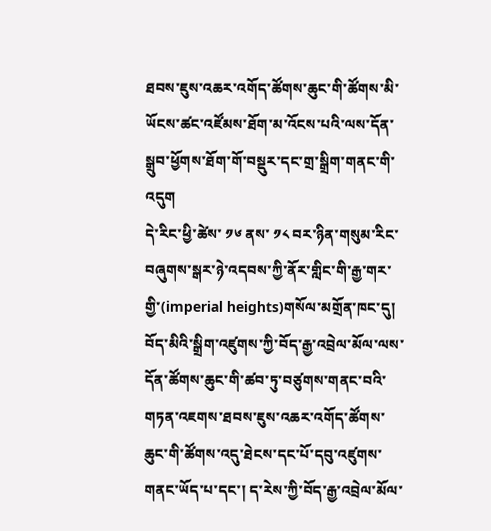ཐབས་ཇུས་འཆར་འགོད་ཚོགས་ཆུང་གི་ཚོགས་མི་ཡོངས་ཚང་འཛོམས་ཐོག་མ་འོངས་པའི་ལས་དོན་སྒྲུབ་ཕྱོགས་ཐོག་གོ་བསྡུར་དང་གྲ་སྒྲིག་གནང་གི་འདུག
དེ་རིང་ཕྱི་ཚེས་ ༡༦ ནས་ ༡༨ བར་ཉིན་གསུམ་རིང་བཞུགས་སྒར་ཉེ་འདབས་ཀྱི་ནོར་གླིང་གི་རྒྱ་གར་གྱི་(imperial heights)གསོལ་མགྲོན་ཁང་དུ། བོད་མིའི་སྒྲིག་འཛུགས་ཀྱི་བོད་རྒྱ་འབྲེལ་མོལ་ལས་དོན་ཚོགས་ཆུང་གི་ཚབ་ཏུ་བཙུགས་གནང་བའི་གཏན་འཇགས་ཐབས་ཇུས་འཆར་འགོད་ཚོགས་ཆུང་གི་ཚོགས་འདུ་ཐེངས་དང་པོ་དབུ་འཛུགས་གནང་ཡོད་པ་དང་། ད་རེས་ཀྱི་བོད་རྒྱ་འབྲེལ་མོལ་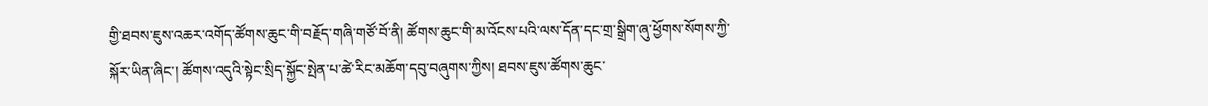གྱི་ཐབས་ཇུས་འཆར་འགོད་ཚོགས་ཆུང་གི་བརྗོད་གཞི་གཙོ་བོ་ནི། ཚོགས་ཆུང་གི་མ་འོངས་པའི་ལས་དོན་དང་གྲ་སྒྲིག་ཞུ་ཕྱོགས་སོགས་ཀྱི་སྐོར་ཡིན་ཞིང་། ཚོགས་འདུའི་སྟེང་སྲིད་སྐྱོང་སྤེན་པ་ཚེ་རིང་མཆོག་དབུ་བཞུགས་ཀྱིས། ཐབས་ཇུས་ཚོགས་ཆུང་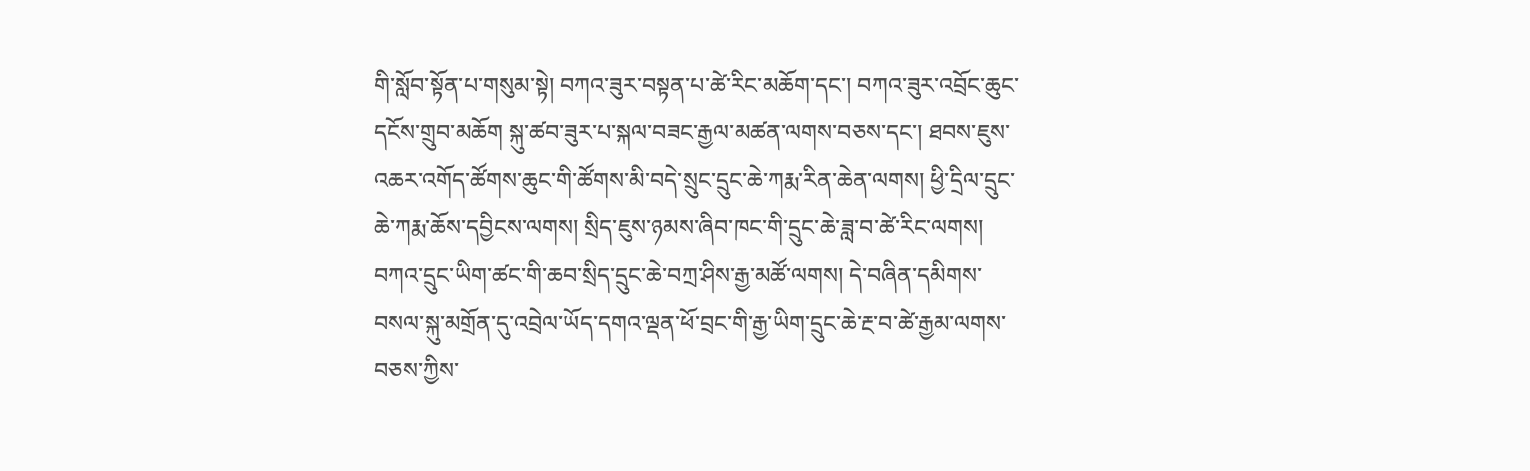གི་སློབ་སྟོན་པ་གསུམ་སྟེ། བཀའ་ཟུར་བསྟན་པ་ཚེ་རིང་མཆོག་དང་། བཀའ་ཟུར་འབྲོང་ཆུང་དངོས་གྲུབ་མཆོག སྐུ་ཚབ་ཟུར་པ་སྐལ་བཟང་རྒྱལ་མཚན་ལགས་བཅས་དང་། ཐབས་ཇུས་འཆར་འགོད་ཚོགས་ཆུང་གི་ཚོགས་མི་བདེ་སྲུང་དྲུང་ཆེ་ཀརྨ་རིན་ཆེན་ལགས། ཕྱི་དྲིལ་དྲུང་ཆེ་ཀརྨ་ཆོས་དབྱིངས་ལགས། སྲིད་ཇུས་ཉམས་ཞིབ་ཁང་གི་དྲུང་ཆེ་ཟླ་བ་ཚེ་རིང་ལགས། བཀའ་དྲུང་ཡིག་ཚང་གི་ཆབ་སྲིད་དྲུང་ཆེ་བཀྲ་ཤིས་རྒྱ་མཚོ་ལགས། དེ་བཞིན་དམིགས་བསལ་སྐུ་མགྲོན་དུ་འབྲེལ་ཡོད་དགའ་ལྡན་ཕོ་བྲང་གི་རྒྱ་ཡིག་དྲུང་ཆེ་རྔ་བ་ཚེ་རྒྱམ་ལགས་བཅས་ཀྱིས་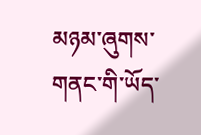མཉམ་ཞུགས་གནང་གི་ཡོད་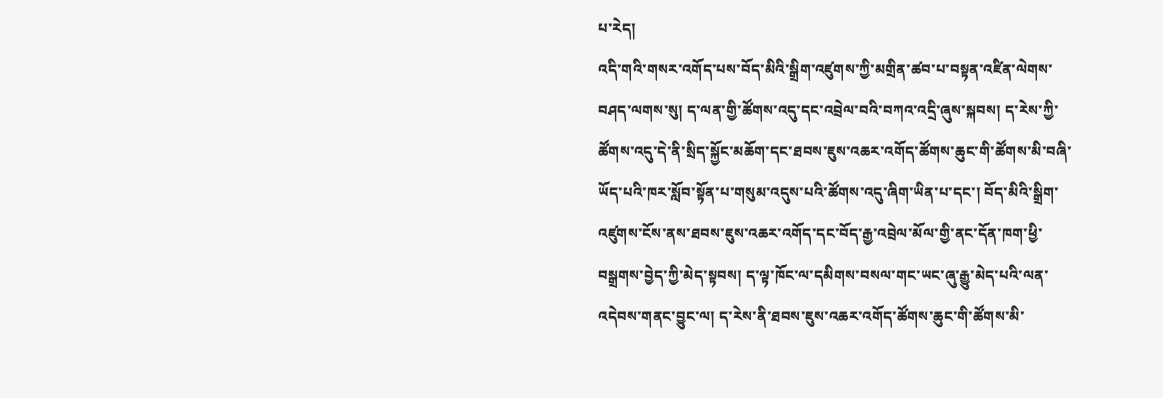པ་རེད།
འདི་གའི་གསར་འགོད་པས་བོད་མིའི་སྒྲིག་འཛུགས་ཀྱི་མགྲིན་ཚབ་པ་བསྟན་འཛིན་ལེགས་བཤད་ལགས་སུ། ད་ལན་གྱི་ཚོགས་འདུ་དང་འབྲེལ་བའི་བཀའ་འདྲི་ཞུས་སྐབས། ད་རེས་ཀྱི་ཚོགས་འདུ་དེ་ནི་སྲིད་སྐྱོང་མཆོག་དང་ཐབས་ཇུས་འཆར་འགོད་ཚོགས་ཆུང་གི་ཚོགས་མི་བཞི་ཡོད་པའི་ཁར་སློབ་སྟོན་པ་གསུམ་འདུས་པའི་ཚོགས་འདུ་ཞིག་ཡིན་པ་དང་། བོད་མིའི་སྒྲིག་འཛུགས་ངོས་ནས་ཐབས་ཇུས་འཆར་འགོད་དང་བོད་རྒྱ་འབྲེལ་མོལ་གྱི་ནང་དོན་ཁག་ཕྱི་བསྒྲགས་བྱེད་ཀྱི་མེད་སྟབས། ད་ལྟ་ཁོང་ལ་དམིགས་བསལ་གང་ཡང་ཞུ་རྒྱུ་མེད་པའི་ལན་འདེབས་གནང་བྱུང་ལ། ད་རེས་ནི་ཐབས་ཇུས་འཆར་འགོད་ཚོགས་ཆུང་གི་ཚོགས་མི་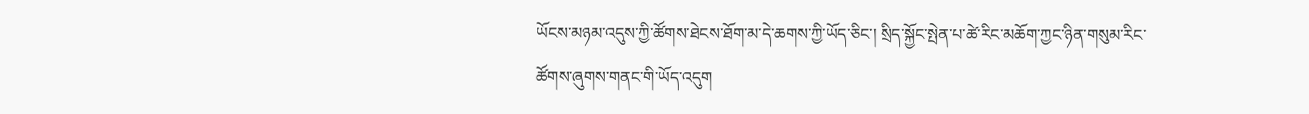ཡོངས་མཉམ་འདུས་ཀྱི་ཚོགས་ཐེངས་ཐོག་མ་དེ་ཆགས་ཀྱི་ཡོད་ཅིང་། སྲིད་སྐྱོང་སྤེན་པ་ཚེ་རིང་མཆོག་ཀྱང་ཉིན་གསུམ་རིང་ཚོགས་ཞུགས་གནང་གི་ཡོད་འདུག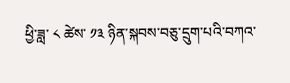ཕྱི་ཟླ་ ༨ ཚེས་ ༡༣ ཉིན་སྐབས་བཅུ་དྲུག་པའི་བཀའ་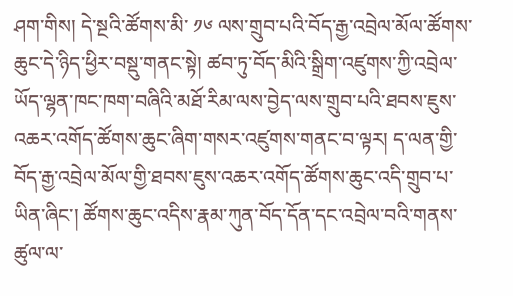ཤག་གིས། དེ་སྔའི་ཚོགས་མི་ ༡༦ ལས་གྲུབ་པའི་བོད་རྒྱ་འབྲེལ་མོལ་ཚོགས་ཆུང་དེ་ཉིད་ཕྱིར་བསྡུ་གནང་སྟེ། ཚབ་ཏུ་བོད་མིའི་སྒྲིག་འཛུགས་ཀྱི་འབྲེལ་ཡོད་ལྷན་ཁང་ཁག་བཞིའི་མཐོ་རིམ་ལས་བྱེད་ལས་གྲུབ་པའི་ཐབས་ཇུས་འཆར་འགོད་ཚོགས་ཆུང་ཞིག་གསར་འཛུགས་གནང་བ་ལྟར། ད་ལན་གྱི་བོད་རྒྱ་འབྲེལ་མོལ་གྱི་ཐབས་ཇུས་འཆར་འགོད་ཚོགས་ཆུང་འདི་གྲུབ་པ་ཡིན་ཞིང་། ཚོགས་ཆུང་འདིས་རྣམ་ཀུན་བོད་དོན་དང་འབྲེལ་བའི་གནས་ཚུལ་ལ་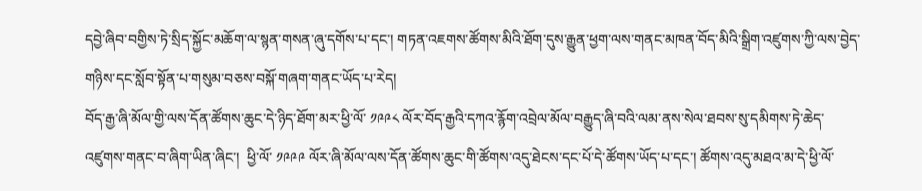དབྱེ་ཞིབ་བགྱིས་ཏེ་སྲིད་སྐྱོང་མཆོག་ལ་སྙན་གསན་ཞུ་དགོས་པ་དང་། གཏན་འཇགས་ཚོགས་མིའི་ཐོག་དུས་རྒྱུན་ཕྱག་ལས་གནང་མཁན་བོད་མིའི་སྒྲིག་འཛུགས་ཀྱི་ལས་བྱེད་གཉིས་དང་སློབ་སྟོན་པ་གསུམ་བཅས་བསྐོ་གཞག་གནང་ཡོད་པ་རེད།
བོད་རྒྱ་ཞི་མོལ་གྱི་ལས་དོན་ཚོགས་ཆུང་དེ་ཉིད་ཐོག་མར་ཕྱི་ལོ་ ༡༩༩༨ ལོར་བོད་རྒྱའི་དཀའ་རྙོག་འབྲེལ་མོལ་བརྒྱུད་ཞི་བའི་ལམ་ནས་སེལ་ཐབས་སུ་དམིགས་ཏེ་ཆེད་འཛུགས་གནང་བ་ཞིག་ཡིན་ཞིང་།  ཕྱི་ལོ་ ༡༩༩༩ ལོར་ཞི་མོལ་ལས་དོན་ཚོགས་ཆུང་གི་ཚོགས་འདུ་ཐེངས་དང་པོ་དེ་ཚོགས་ཡོད་པ་དང་། ཚོགས་འདུ་མཐའ་མ་དེ་ཕྱི་ལོ་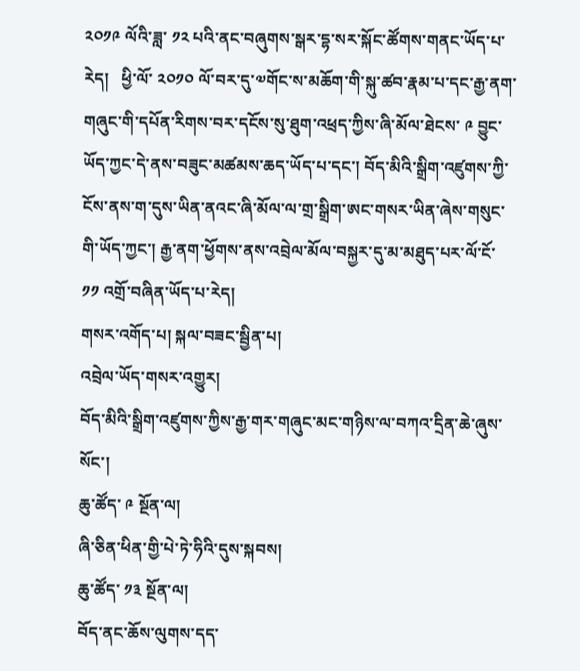༢༠༡༩ ལོའི་ཟླ་ ༡༢ པའི་ནང་བཞུགས་སྒར་དྷ་སར་སྐོང་ཚོགས་གནང་ཡོད་པ་རེད།   ཕྱི་ལོ་ ༢༠༡༠ ལོ་བར་དུ་༧གོང་ས་མཆོག་གི་སྐུ་ཚབ་རྣམ་པ་དང་རྒྱ་ནག་གཞུང་གི་དཔོན་རིགས་བར་དངོས་སུ་ཐུག་འཕྲད་ཀྱིས་ཞི་མོལ་ཐེངས་ ༩ བྱུང་ཡོད་ཀྱང་དེ་ནས་བཟུང་མཚམས་ཆད་ཡོད་པ་དང་། བོད་མིའི་སྒྲིག་འཛུགས་ཀྱི་ངོས་ནས་ག་དུས་ཡིན་ནའང་ཞི་མོལ་ལ་གྲ་སྒྲིག་ཨང་གསར་ཡིན་ཞེས་གསུང་གི་ཡོད་ཀྱང་། རྒྱ་ནག་ཕྱོགས་ནས་འབྲེལ་མོལ་བསྐྱར་དུ་མ་མཐུད་པར་ལོ་ངོ་ ༡༡ འགྲོ་བཞིན་ཡོད་པ་རེད།
གསར་འགོད་པ། སྐལ་བཟང་སྦྱིན་པ།
འབྲེལ་ཡོད་གསར་འགྱུར།
བོད་མིའི་སྒྲིག་འཛུགས་ཀྱིས་རྒྱ་གར་གཞུང་མང་གཉིས་ལ་བཀའ་དྲིན་ཆེ་ཞུས་སོང་།
ཆུ་ཚོད་ ༩ སྔོན་ལ།
ཞི་ཅིན་ཕིན་གྱི་པེ་ཏེ་ཧིའི་དུས་སྐབས།
ཆུ་ཚོད་ ༡༣ སྔོན་ལ།
བོད་ནང་ཆོས་ལུགས་དད་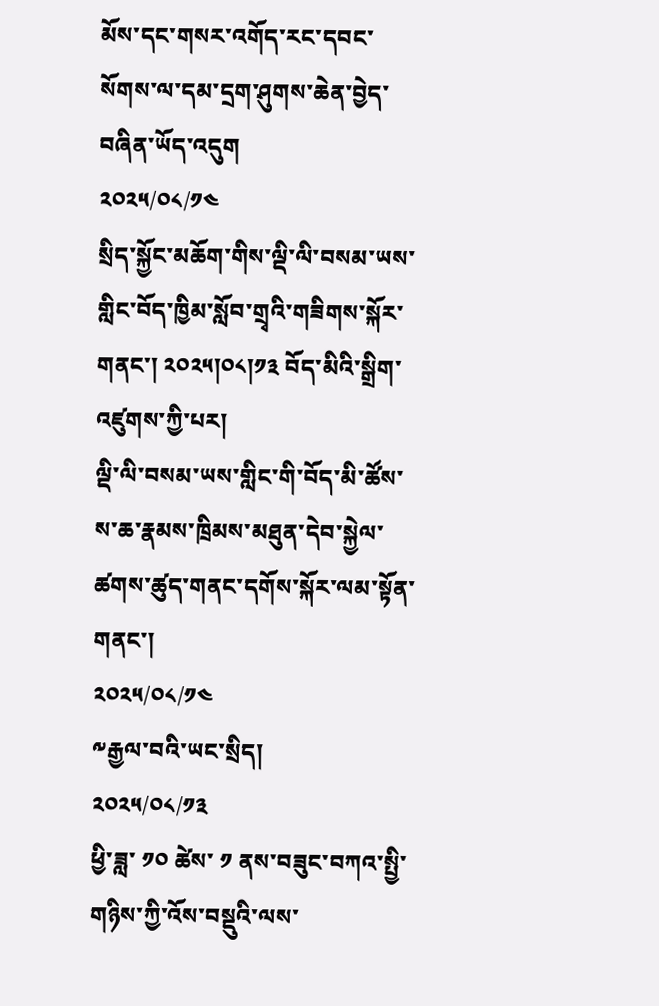མོས་དང་གསར་འགོད་རང་དབང་སོགས་ལ་དམ་དྲག་ཤུགས་ཆེན་བྱེད་བཞིན་ཡོད་འདུག
༢༠༢༥/༠༨/༡༤
སྲིད་སྐྱོང་མཆོག་གིས་ལྡི་ལི་བསམ་ཡས་གླིང་བོད་ཁྱིམ་སློབ་གྲྭའི་གཟིགས་སྐོར་གནང་། ༢༠༢༥།༠༨།༡༣ བོད་མིའི་སྒྲིག་འཛུགས་ཀྱི་པར།
ལྡི་ལི་བསམ་ཡས་གླིང་གི་བོད་མི་ཚོས་ས་ཆ་རྣམས་ཁྲིམས་མཐུན་དེབ་སྐྱེལ་ཚགས་ཚུད་གནང་དགོས་སྐོར་ལམ་སྟོན་གནང་།
༢༠༢༥/༠༨/༡༤
༸རྒྱལ་བའི་ཡང་སྲིད།
༢༠༢༥/༠༨/༡༣
ཕྱི་ཟླ་ ༡༠ ཚེས་ ༡ ནས་བཟུང་བཀའ་སྤྱི་གཉིས་ཀྱི་འོས་བསྡུའི་ལས་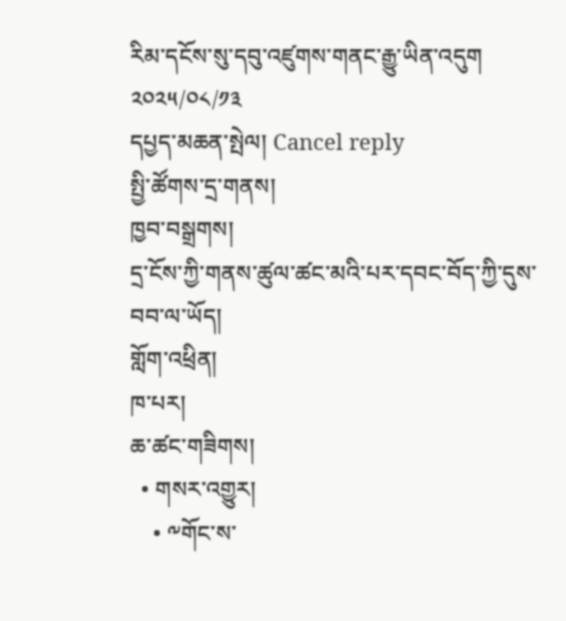རིམ་དངོས་སུ་དབུ་འཛུགས་གནང་རྒྱུ་ཡིན་འདུག
༢༠༢༥/༠༨/༡༣
དཔྱད་མཆན་སྤེལ། Cancel reply
སྤྱི་ཚོགས་དྲ་གནས།
ཁྱབ་བསྒྲགས།
དྲ་ངོས་ཀྱི་གནས་ཚུལ་ཚང་མའི་པར་དབང་བོད་ཀྱི་དུས་བབ་ལ་ཡོད།
གློག་འཕྲིན།
ཁ་པར།
ཆ་ཚང་གཟིགས།
  • གསར་འགྱུར།
    • ༸གོང་ས་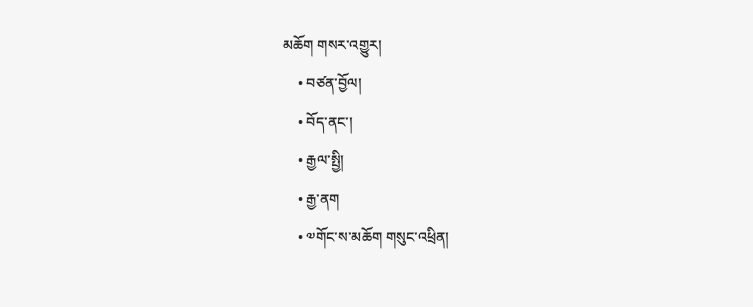མཆོག གསར་འགྱུར།
    • བཙན་བྱོལ།
    • བོད་ནང་།
    • རྒྱལ་སྤྱི།
    • རྒྱ་ནག
    • ༧གོང་ས་མཆོག གསུང་འཕྲིན།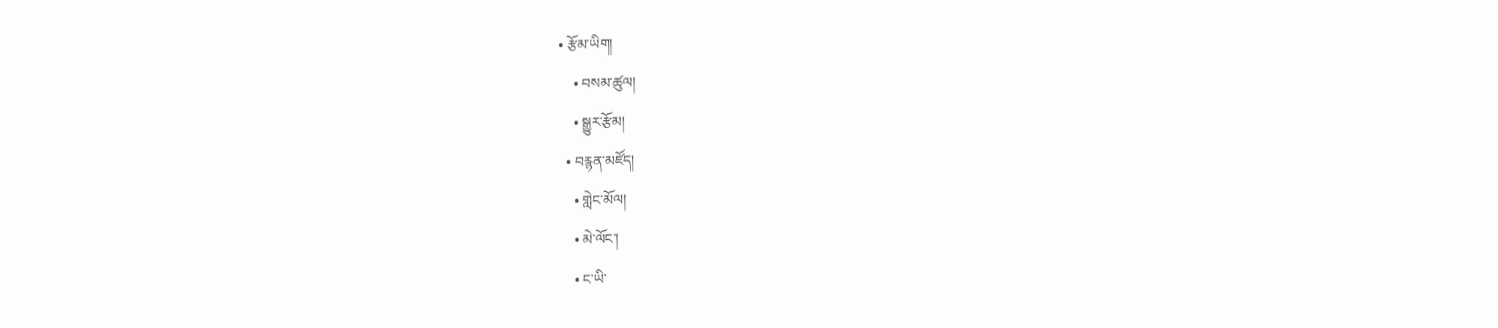• རྩོམ་ཡིག།
    • བསམ་ཚུལ།
    • སྒྱུར་རྩོམ།
  • བརྙན་མཛོད།
    • གླེང་མོལ།
    • མེ་ལོང་།
    • ང་ཡི་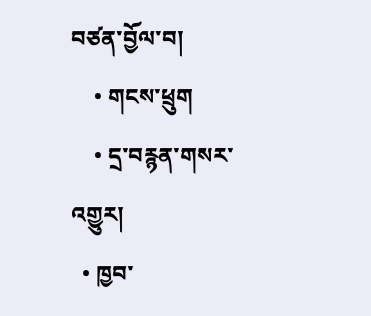བཙན་བྱོལ་བ།
    • གངས་ཕྲུག
    • དྲ་བརྙན་གསར་འགྱུར།
  • ཁྱབ་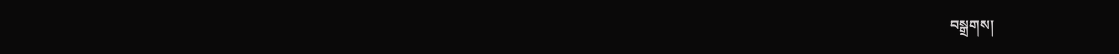བསྒྲགས།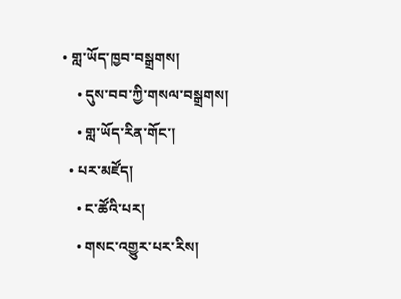• གླ་ཡོད་ཁྱབ་བསྒྲགས།
    • དུས་བབ་ཀྱི་གསལ་བསྒྲགས།
    • གླ་ཡོད་རིན་གོང་།
  • པར་མཛོད།
    • ང་ཚོའི་པར།
    • གསང་འགྱུར་པར་རིས།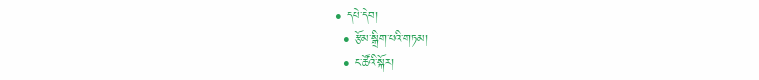• དཔེ་དེབ།
  • རྩོམ་སྒྲིག་པའི་གཏམ།
  • ང་ཚོའི་སྐོར།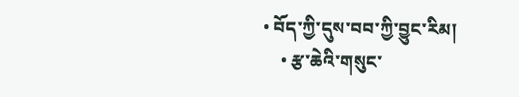• བོད་ཀྱི་དུས་བབ་ཀྱི་བྱུང་རིམ།
    • རྩ་ཆེའི་གསུང་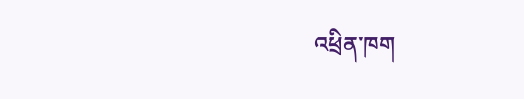འཕྲིན་ཁག